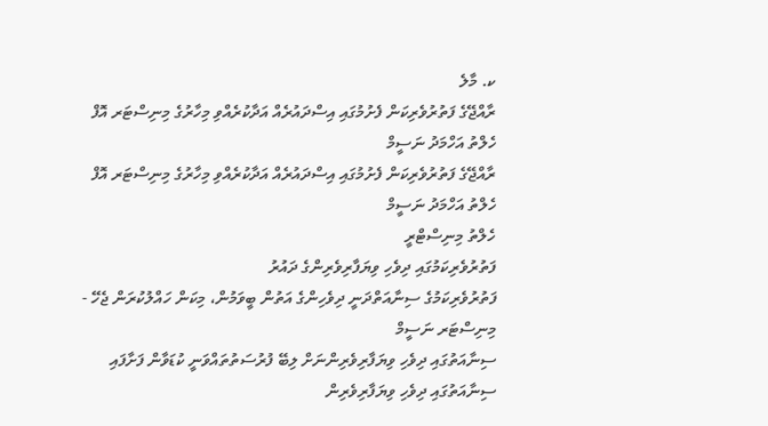ކ. މާލެ
ރާއްޖޭގެ ފަތުރުވެރިކަން ފެށުމުގައި އިސްދައުރެއް އަދާކުރެއްވި މިހާރުގެ މިނިސްޓަރ އޮފް ހެލްތު އަހްމަދު ނަސީމް
ރާއްޖޭގެ ފަތުރުވެރިކަން ފެށުމުގައި އިސްދައުރެއް އަދާކުރެއްވި މިހާރުގެ މިނިސްޓަރ އޮފް ހެލްތު އަހްމަދު ނަސީމް
ހެލްތު މިނިސްޓްރީ
ފަތުރުވެރިކަމުގައި ދިވެހި ވިޔަފާރިވެރިންގެ ދައުރު
ފަތުރުވެރިކަމުގެ ސިނާއަތްދަނީ ދިވެހިންގެ އަތުން ބީވަމުން، މިކަން ހައްލުކުރަން ޖެހޭ - މިނިސްޓަރ ނަސީމް
ސިނާއަތުގައި ދިވެހި ވިޔަފާރިވެރިންނަށް ލިބޭ ފުރުސަތުތައްވަނީ ކުޑަވާން ފަށާފައި
ސިނާއަތުގައި ދިވެހި ވިޔަފާރިވެރިން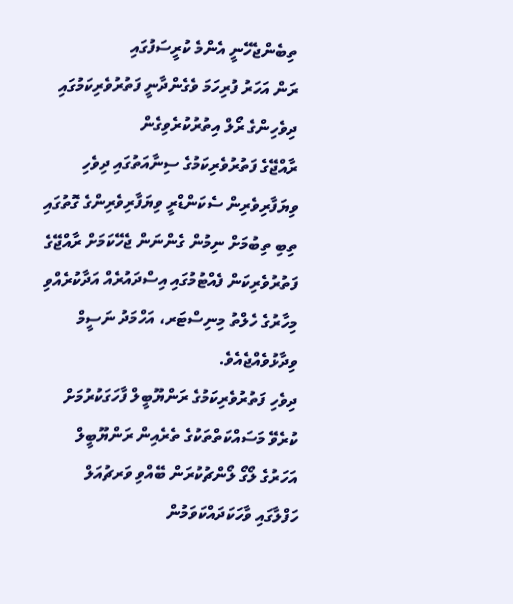ތިބެންޖެހޭނީ އެންމެ ކުރީސަފުގައި
ރަން އަހަރު ފުރިހަމަ ވެގެންދާނީ ފަތުރުވެރިކަމުގައި ދިވެހިންގެ ރޯލް އިތުރުކުރެވިގެން
ރާއްޖޭގެ ފަތުރުވެރިކަމުގެ ސިނާއަތުގައި ދިވެހި ވިޔަފާރިވެރިން ސެކަންޑްރީ ވިޔަފާރިވެރިންގެ ގޮތުގައި ތިބި ތިބުމަށް ނިމުން ގެންނަން ޖެހޭކަމަށް ރާއްޖޭގެ ފަތުރުވެރިކަން ފެއްޓުމުގައި އިސްދައުރެއް އަދާކުރެއްވި މިހާރުގެ ހެލްތު މިނިސްޓަރ، އަހްމަދު ނަސީމް ވިދާޅުވެއްޖެއެވެ.
ދިވެހި ފަތުރުވެރިކަމުގެ ރަންޔޫބީލް ފާހަގަކުރުމަށް ކުރެވޭ މަސައްކަތްތަކުގެ ތެރެއިން ރަންޔޫބީލް އަހަރުގެ ލޯގޯ ލޯންޗުކުރަން ބޭއްވި ވަރޗުއަލް ހަފްލާގައި ވާހަކަދައްކަވަމުން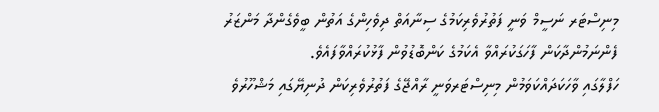މިނިސްޓަރ ނަސީމް ވަނީ ފަތުރުވެރިކަމުގެ ސިނާއަތް ދިވެހިންގެ އަތުން ބީވެގެންދާ މަންޒަރު ފެންނަމުންދާކަން ފާހަގަކުރައްވާ އެކަމުގެ ކަންބޮޑުވުން ފާޅުކުރައްވާފައެވެ.
ހަފްލާގައި ވާހަކަދައްކަވަމުން މިނިސްޓަރވަނީ ރާއްޖޭގެ ފަތުރުވެރިކަން ދުނިޔޭގައި މަޝްހޫރުވެ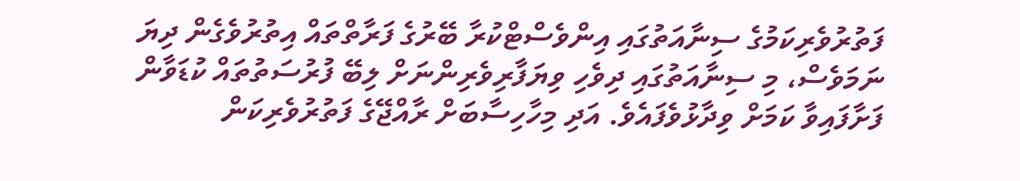ފަތުރުވެރިކަމުގެ ސިނާއަތުގައި އިންވެސްޓްކުރާ ބޭރުގެ ފަރާތްތައް އިތުރުވެގެން ދިޔަ ނަމަވެސް، މި ސިނާއަތުގައި ދިވެހި ވިޔަފާރިވެރިންނަށް ލިބޭ ފުރުސަތުތައް ކުޑަވާން ފަށާފައިވާ ކަމަށް ވިދާޅުވެފައެވެ. އަދި މިހާހިސާބަށް ރާއްޖޭގެ ފަތުރުވެރިކަން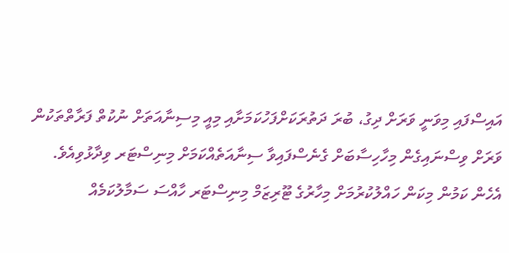އައިސްފައި މިވަނީ ވަރަށް ދިގު، ބުރަ ދަތުރަކަށްފަހުކަމަށާއި މިއީ މިސިނާއަތަށް ނުކުތް ފަރާތްތަކުން ވަރަށް ވިސްނައިގެން މިހާހިސާބަށް ގެނެސްފައިވާ ސިނާއަތެއްކަމަށް މިނިސްޓަރ ވިދާޅުވިއެވެ.
އެހެން ކަމުން މިކަން ހައްލުކުރުމަށް މިހާރުގެ ޓޫރިޒަމް މިނިސްޓަރ ހާއްސަ ސަމާލުކަމެއް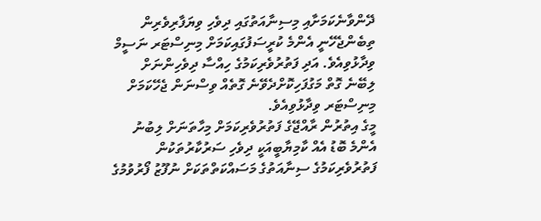ދޭންވާނެކަމަށާއި މިސިނާއަތުގައި ދިވެހި ވިޔަފާރިވެރިން ތިބެންޖެހޭނީ އެންމެ ކުރީސަފުގައިކަމަށް މިނިސްޓަރ ނަސީމް ވިދާޅުވިއެވެ. އަދި ފަތުރުވެރިކަމުގެ ހިއްސާ ދިވެހިންނަށް ލިބޭނެ ގޮތް މަގުފަހިކޮށްދެވޭނެ ގޮތެއް ވިސްނަން ޖެހޭކަމަށް މިނިސްޓަރ ވިދާޅުވިއެވެ.
މީގެ އިތުރުން ރާއްޖޭގެ ފަތުރުވެރިކަމަށް މިހާތަނަށް ލިބުނު އެންމެ ބޮޑު އެއް ކާމިޔާބީއަކީ ދިވެހި ސަރުކާރުތަކުން ފަތުރުވެރިކަމުގެ ސިނާއަތުގެ މަސައްކަތްތަކަށް ނުފޫޒު ފޯރުވުމުގެ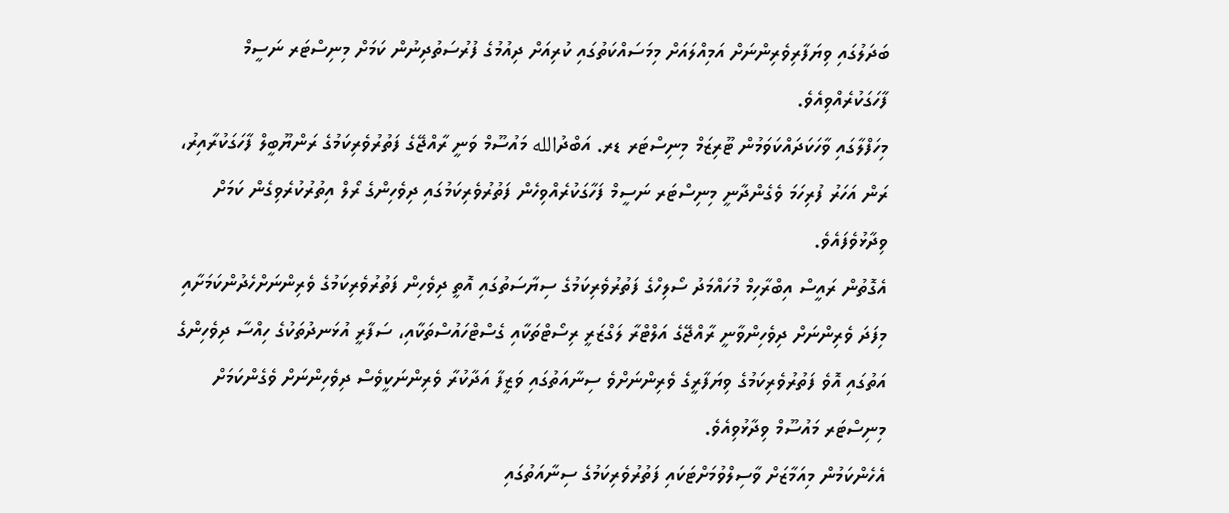ބަދަލުގައި ވިޔަފާރިވެރިންނަށް އަމިއްލައަށް މިމަސައްކަތުގައި ކުރިއަށް ދިއުމުގެ ފުރުސަތުދިނުން ކަމަށް މިނިސްޓަރ ނަސީމް ފާހަގަކުރެއްވިއެވެ.
މިހަފްލާގައި ވާހަކަދައްކަވަމުން ޓޫރިޒަމް މިނިސްޓަރ ޑރ. އަބްދުالله މައުސޫމް ވަނީ ރާއްޖޭގެ ފަތުރުވެރިކަމުގެ ރަންޔޫބީލް ފާހަގަކުރާއިރު، ރަން އަހަރު ފުރިހަމަ ވެގެންދާނީ މިނިސްޓަރ ނަސީމް ފަހާގަކުރެއްވިހެން ފަތުރުވެރިކަމުގައި ދިވެހިންގެ ރޯލް އިތުރުކުރެވިގެން ކަމަށް ވިދާޅުވެފައެވެ.
އެގޮތުން ރައީސް އިބްރާހިމް މުހައްމަދު ސޯލިހްގެ ފަތުރުވެރިކަމުގެ ސިޔާސަތުގައި އޮތީ ދިވެހިން ފަތުރުވެރިކަމުގެ ވެރިންނަށްހެދުންކަމަށާއި މިފަދަ ވެރިންނަށް ދިވެހިންވާނީ ރާއްޖޭގެ އަލްޓްރާ ލަގްޒަރީ ރިސޯޓްތަކާއި ގެސްޓްހައުސްތަކާއި، ސަފާރީ އުޅަނދުތަކުގެ ހިއްސާ ދިވެހިންގެ އަތުގައި އޮވެ ފަތުރުވެރިކަމުގެ ވިޔަފާރީގެ ވެރިންނަށްވެ ސިނާއަތުގައި ވަޒީފާ އަދާކުރާ ވެރިންނަކީވެސް ދިވެހިންނަށް ވެގެންކަމަށް މިނިސްޓަރ މައުސޫމް ވިދާޅުވިއެވެ.
އެހެންކަމުން މިއަމާޒަށް ވާސިލްވުމަށްޓަކައި ފަތުރުވެރިކަމުގެ ސިނާއަތުގައި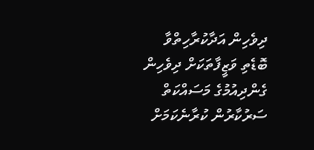ދިވެހިން އަދާކުރާހިތްވާ ބޮޑެތި ވަޒީފާތަކަށް ދިވެހިން ގެންދިއުމުގެ މަސައްކަތް ސަރުކާރުން ކުރާނެކަމަށް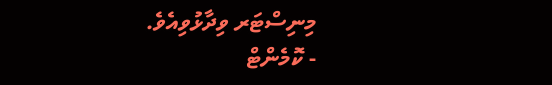މިނިސްޓަރ ވިދާޅުވިއެވެ.
- ކޮމެންޓް